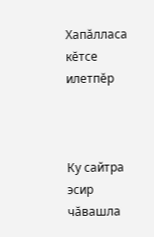Хапăлласа кĕтсе илетпĕр



Ку сайтра эсир чăвашла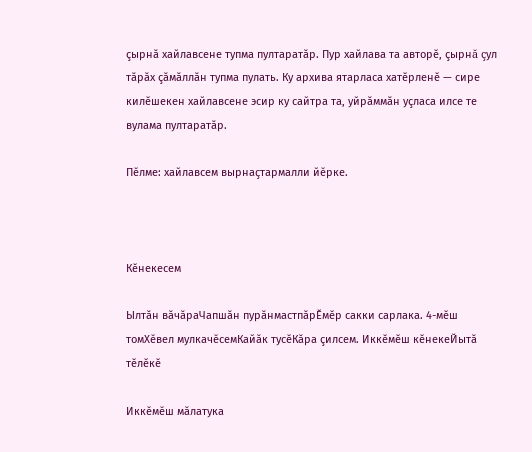çырнă хайлавсене тупма пултаратăр. Пур хайлава та авторĕ, çырнă çул тăрăх çăмăллăн тупма пулать. Ку архива ятарласа хатĕрленĕ — сире килĕшекен хайлавсене эсир ку сайтра та, уйрăммăн уçласа илсе те вулама пултаратăр.

Пӗлме: хайлавсем вырнаҫтармалли йӗрке.



Кĕнекесем

Ылтăн вăчăраЧапшăн пурăнмастпăрĔмĕр сакки сарлака. 4-мĕш томХӗвел мулкачӗсемКайăк тусĕКăра çилсем. Иккĕмĕш кĕнекеЙытă тĕлĕкĕ

Иккӗмӗш мӑлатука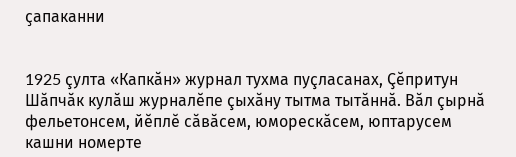ҫапаканни


1925 çулта «Капкăн» журнал тухма пуçласанах, Çĕпритун Шăпчăк кулăш журналĕпе çыхăну тытма тытăннă. Вăл çырнă фельетонсем, йĕплĕ сăвăсем, юморескăсем, юптарусем кашни номерте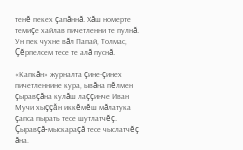тенĕ пекех çапăннă. Хăш номерте темиçе хайлав пичетленни те пулнă. Ун пек чухне вăл Папай, Толмас, Çĕрпелсем тесе те алă пуснă.

«Капкăн» журналта çине-çинех пичетленнине кура, ывăна пĕлмен çыравçăна кулăш лаççинче Иван Мучи хыççăн иккĕмĕш мăлатука çапса пырать тесе шутлатчĕç. Çыравçă-мыскараçă тесе чыслатчĕç ăна.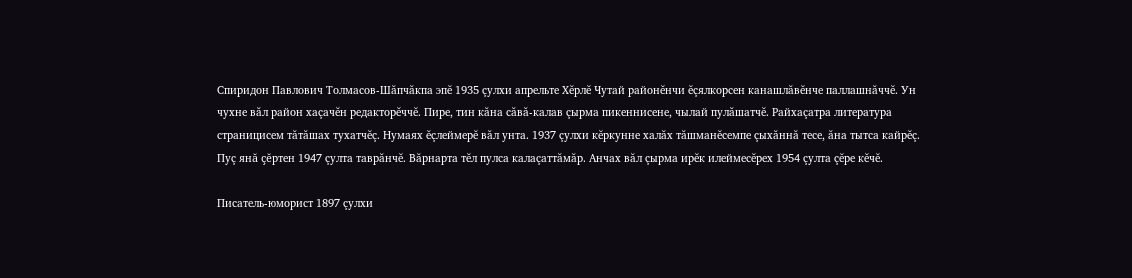Спиридон Павлович Толмасов-Шăпчăкпа эпĕ 1935 çулхи апрельте Хĕрлĕ Чутай районĕнчи ĕçялкорсен канашлăвĕнче паллашнăччĕ. Ун чухне вăл район хаçачĕн редакторĕччĕ. Пире, тин кăна сăвă-калав çырма пикеннисене, чылай пулăшатчĕ. Райхаçатра литература страницисем тăтăшах тухатчĕç. Нумаях ĕçлеймерĕ вăл унта. 1937 çулхи кĕркунне халăх тăшманĕсемпе çыхăннă тесе, ăна тытса кайрĕç. Пуç янă çĕртен 1947 çулта таврăнчĕ. Вăрнарта тĕл пулса калаçаттăмăр. Анчах вăл çырма ирĕк илеймесĕрех 1954 çулта çĕре кĕчĕ.

Писатель-юморист 1897 çулхи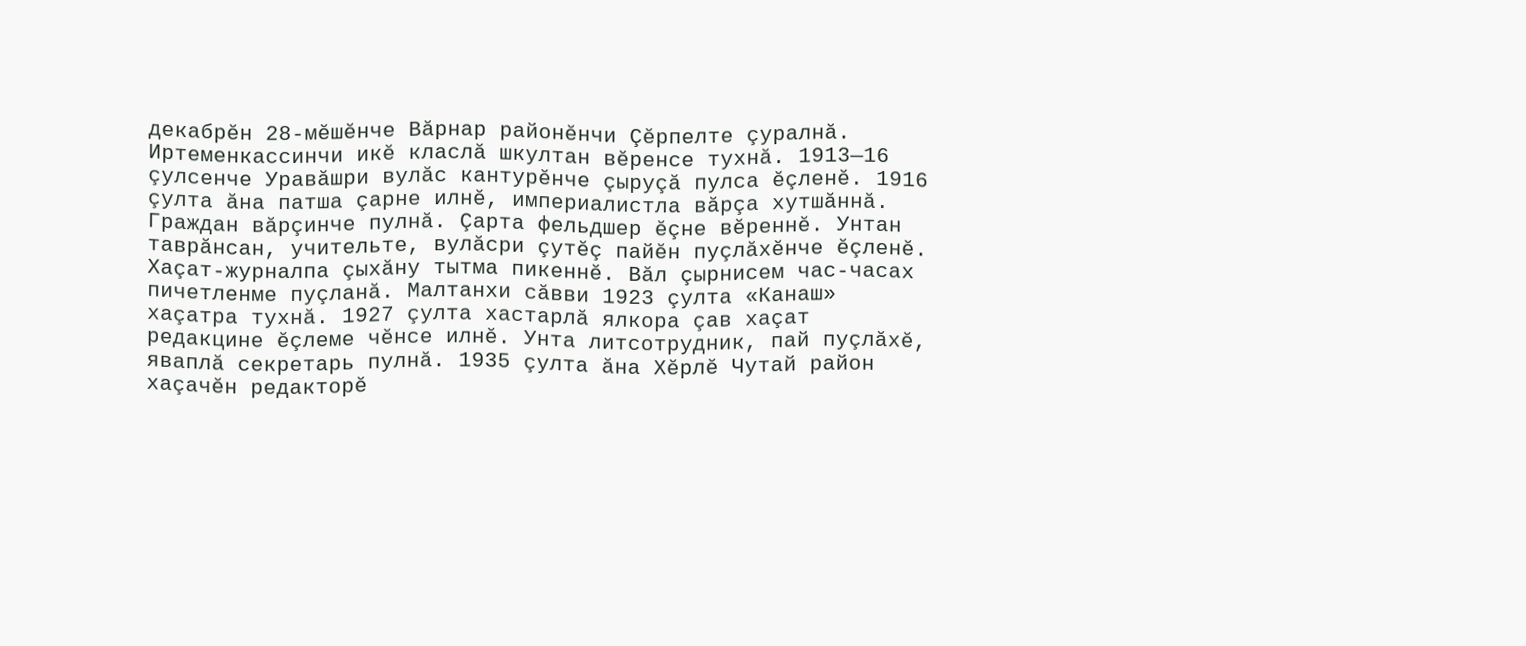декабрĕн 28-мĕшĕнче Вăрнар районĕнчи Çĕрпелте çуралнă. Иртеменкассинчи икĕ класлă шкултан вĕренсе тухнă. 1913—16 çулсенче Уравăшри вулăс кантурĕнче çыруçă пулса ĕçленĕ. 1916 çулта ăна патша çарне илнĕ, империалистла вăрçа хутшăннă. Граждан вăрçинче пулнă. Çарта фельдшер ĕçне вĕреннĕ. Унтан таврăнсан, учительте, вулăсри çутĕç пайĕн пуçлăхĕнче ĕçленĕ. Хаçат-журналпа çыхăну тытма пикеннĕ. Вăл çырнисем час-часах пичетленме пуçланă. Малтанхи сăвви 1923 çулта «Канаш» хаçатра тухнă. 1927 çулта хастарлă ялкора çав хаçат редакцине ĕçлеме чĕнсе илнĕ. Унта литсотрудник, пай пуçлăхĕ, яваплă секретарь пулнă. 1935 çулта ăна Хĕрлĕ Чутай район хаçачĕн редакторĕ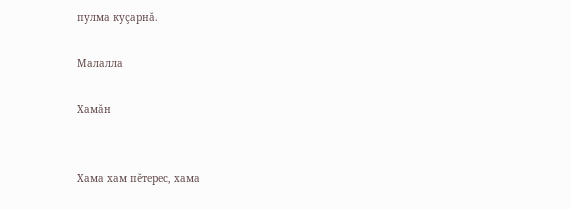пулма куçарнă.

Малалла

Хамăн


Хама хам пĕтерес, хама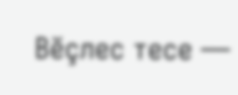Вĕçлес тесе —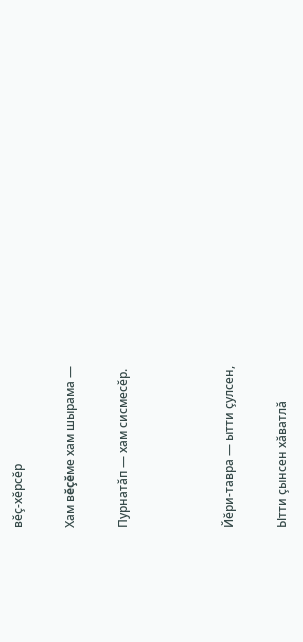вĕç-хĕрсĕр

Хам вĕçĕме хам шырама —

Пурнатăп — хам сисмесĕр.



Йĕри-тавра — ытти çулсен,

Ытти çынсен хăватлă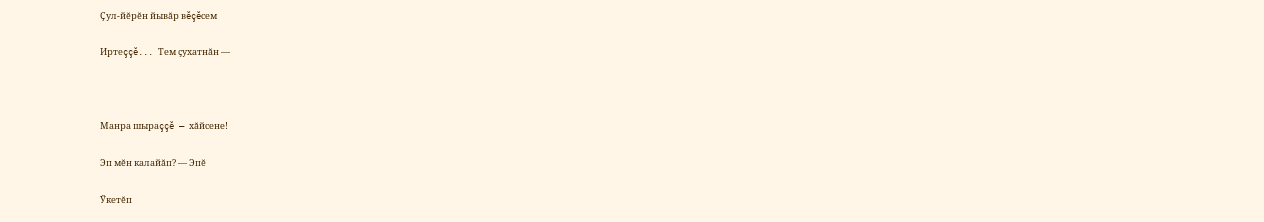Çул-йĕрĕн йывăр вĕçĕсем

Иртеççĕ... Тем çухатнăн —



Манра шыраççĕ — хăйсене!

Эп мĕн калайăп? — Эпĕ

Ӳкетĕп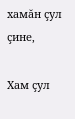хамăн çул çине,

Хам çул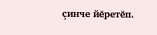çинче йĕретĕп.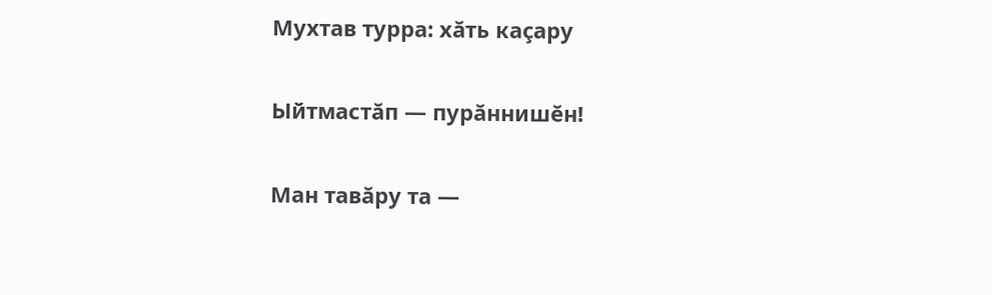Мухтав турра: хăть каçару

Ыйтмастăп — пурăннишĕн!

Ман тавăру та —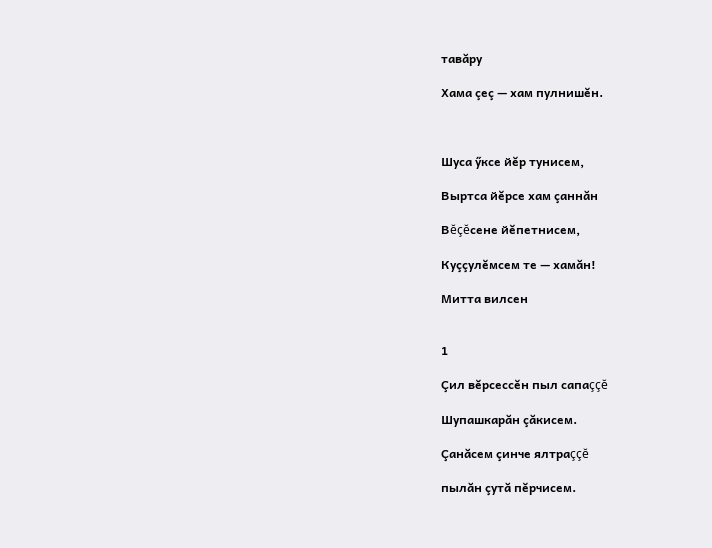тавăру

Хама çеç — хам пулнишĕн.



Шуса ӳксе йĕр тунисем,

Выртса йĕрсе хам çаннăн

Вĕçĕсене йĕпетнисем,

Куççулĕмсем те — хамăн!

Митта вилсен


1

Çил вĕрсессĕн пыл сапаççĕ

Шупашкарăн çăкисем.

Çанăсем çинче ялтраççĕ

пылăн çутă пĕрчисем.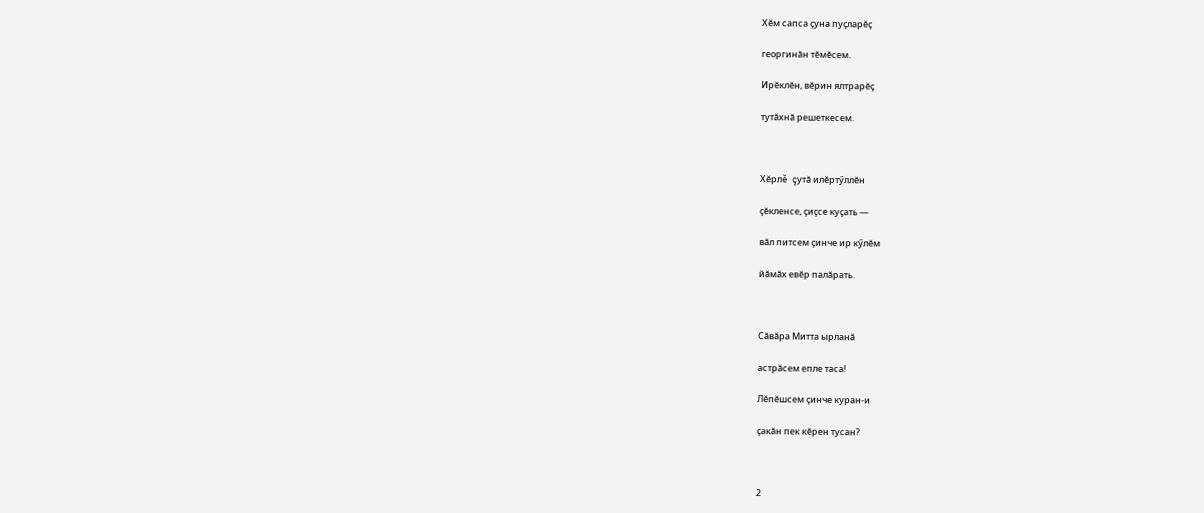Хĕм сапса çуна пуçларĕç

георгинăн тĕмĕсем.

Ирĕклĕн, вĕрин ялтрарĕç

тутăхнă решеткесем.



Хĕрлĕ çутă илĕртӳллĕн

çĕкленсе, çиçсе куçать —

вăл питсем çинче ир кӳлĕм

йăмăх евĕр палăрать.



Сăвăра Митта ырланă

астрăсем епле таса!

Лĕпĕшсем çинче куран-и

çакăн пек кĕрен тусан?



2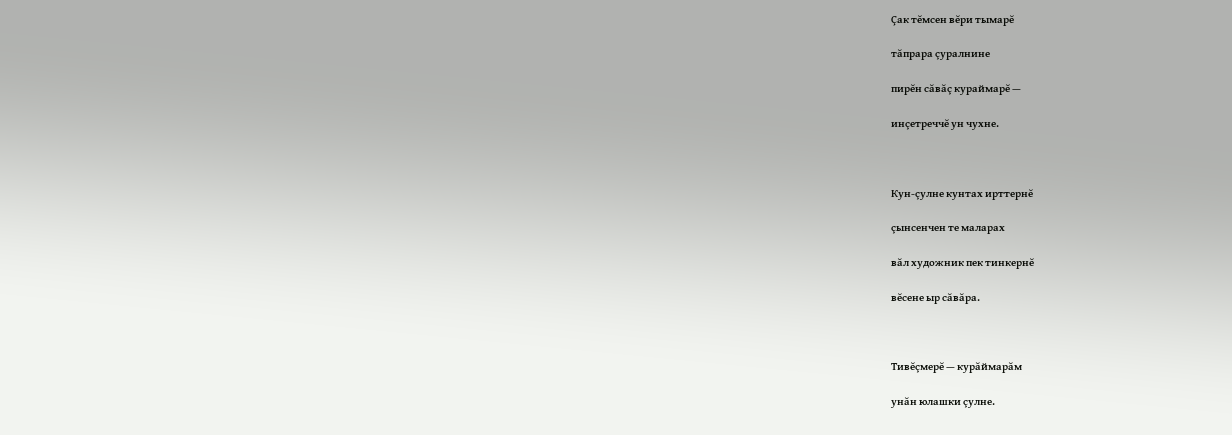Çак тĕмсен вĕри тымарĕ

тăпрара çуралнине

пирĕн сăвăç кураймарĕ —

инçетреччĕ ун чухне.



Кун-çулне кунтах ирттернĕ

çынсенчен те маларах

вăл художник пек тинкернĕ

вĕсене ыр сăвăра.



Тивĕçмерĕ — курăймарăм

унăн юлашки çулне.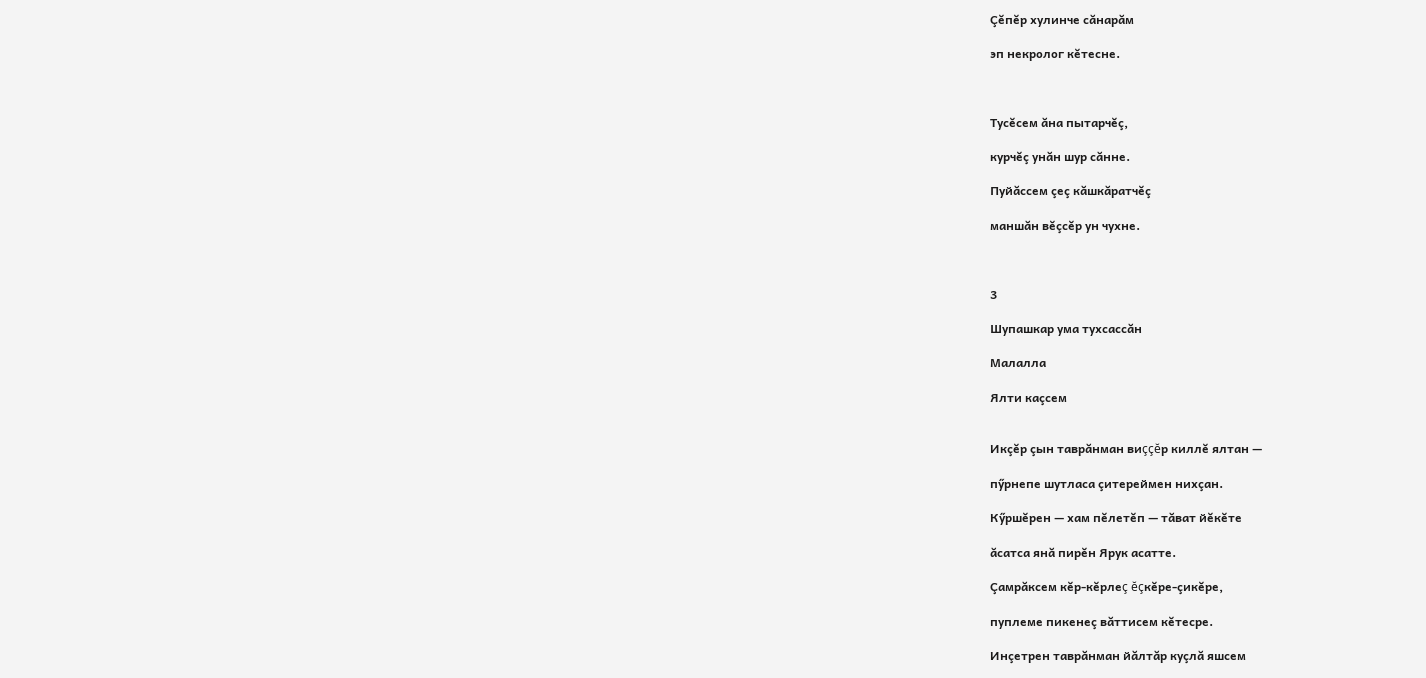Çĕпĕр хулинче сăнарăм

эп некролог кĕтесне.



Тусĕсем ăна пытарчĕç,

курчĕç унăн шур сăнне.

Пуйăссем çеç кăшкăратчĕç

маншăн вĕçсĕр ун чухне.



3

Шупашкар ума тухсассăн

Малалла

Ялти каçсем


Икçĕр çын таврăнман виççĕр киллĕ ялтан —

пӳрнепе шутласа çитереймен нихçан.

Кӳршĕрен — хам пĕлетĕп — тăват йĕкĕте

ăсатса янă пирĕн Ярук асатте.

Çамрăксем кĕр-кĕрлеç ĕçкĕре-çикĕре,

пуплеме пикенеç вăттисем кĕтесре.

Инçетрен таврăнман йăлтăр куçлă яшсем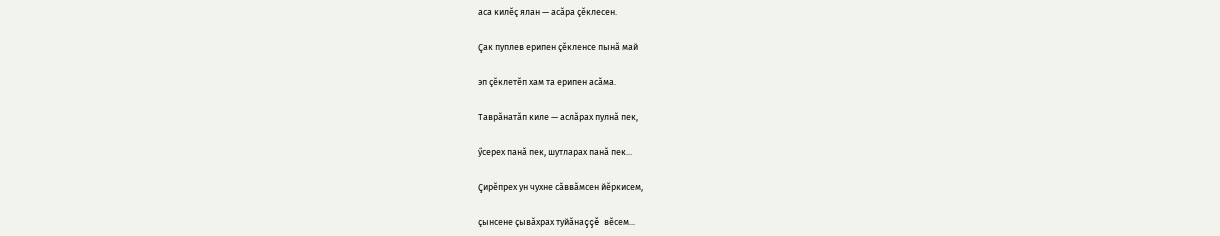аса килĕç ялан — асăра çĕклесен.

Çак пуплев ерипен çĕкленсе пынă май

эп çĕклетĕп хам та ерипен асăма.

Таврăнатăп киле — аслăрах пулнă пек,

ӳсерех панă пек, шутларах панă пек...

Çирĕпрех ун чухне сăввăмсен йĕркисем,

çынсене çывăхрах туйăнаççĕ вĕсем...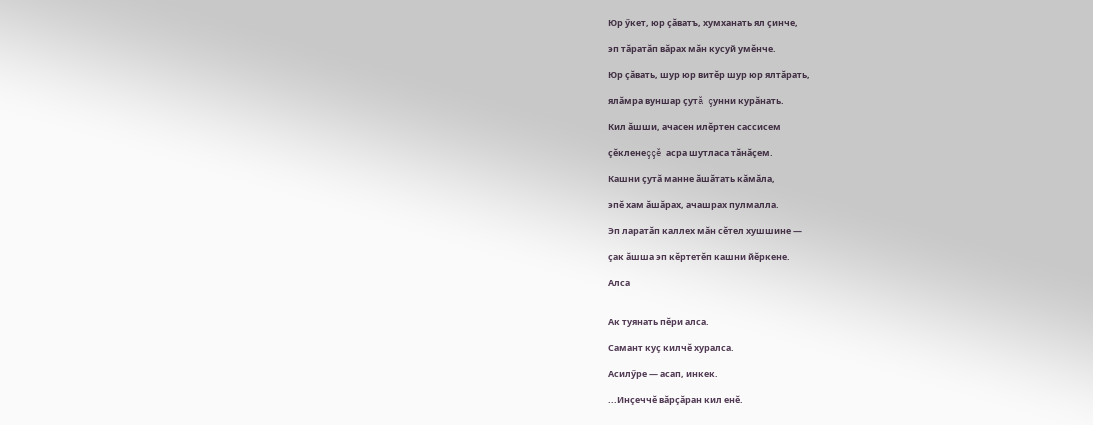Юр ӳкет, юр çăватъ, хумханать ял çинче,

эп тăратăп вăрах мăн кусуй умĕнче.

Юр çăвать, шур юр витĕр шур юр ялтăрать,

ялăмра вуншар çутă çунни курăнать.

Кил ăшши, ачасен илĕртен сассисем

çĕкленеççĕ асра шутласа тăнăçем.

Кашни çутă манне ăшăтать кăмăла,

эпĕ хам ăшăрах, ачашрах пулмалла.

Эп ларатăп каллех мăн сĕтел хушшине —

çак ăшша эп кĕртетĕп кашни йĕркене.

Алса


Ак туянать пĕри алса.

Самант куç килчĕ хуралса.

Асилӳре — асап, инкек.

...Инçеччĕ вăрçăран кил енĕ.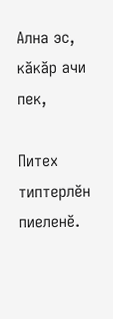Ална эс, кăкăр ачи пек,

Питех типтерлĕн пиеленĕ.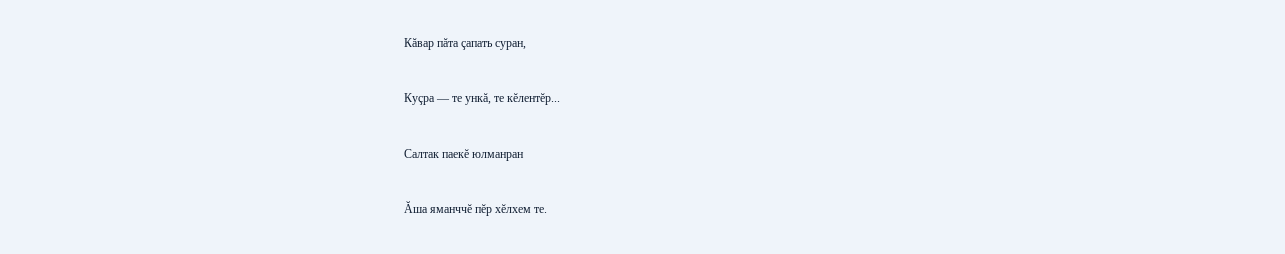Кăвар пăта çапать суран,

Куçра — те ункă, те кĕлентĕр...

Салтак паекĕ юлманран

Ăша яманччĕ пĕр хĕлхем те.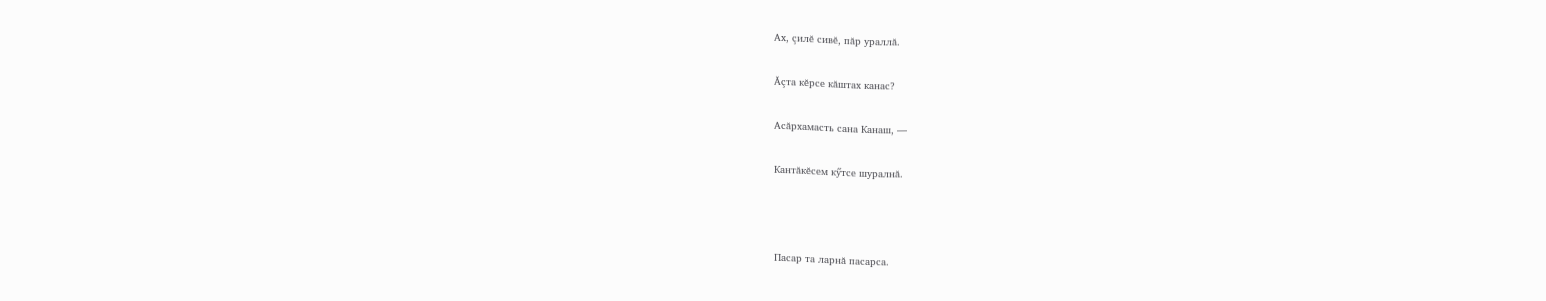Ах, çилĕ сивĕ, пăр ураллă.

Ăçта кĕрсе кăштах канас?

Асăрхамасть сана Канаш, —

Кантăкĕсем кӳтсе шуралнă.



Пасар та ларнă пасарса.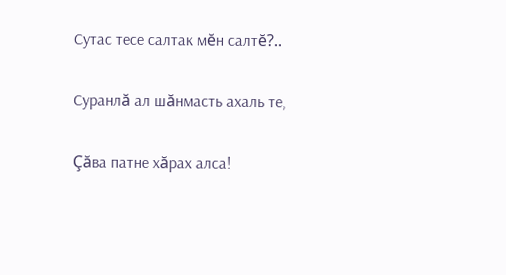Сутас тесе салтак мĕн салтĕ?..

Суранлă ал шăнмасть ахаль те,

Çăва патне хăрах алса!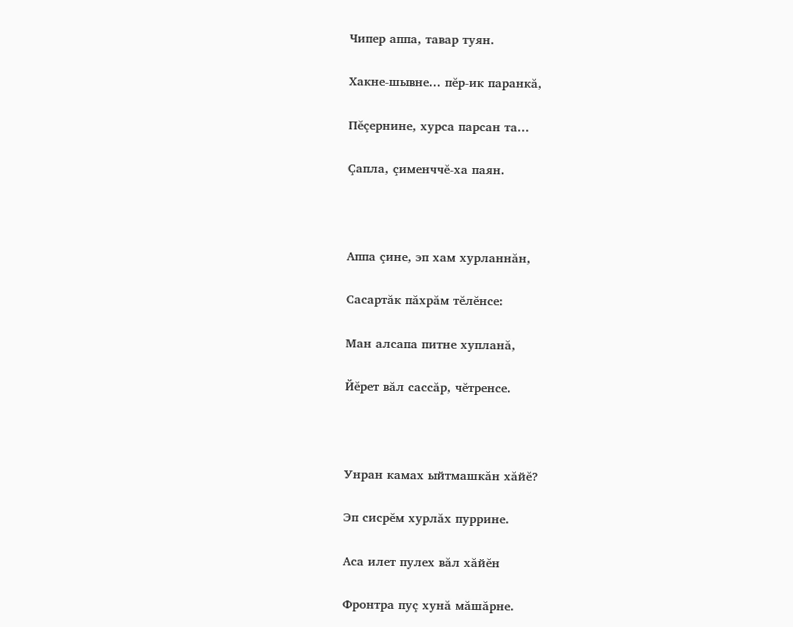Чипер аппа, тавар туян.

Хакне-шывне... пĕр-ик паранкă,

Пĕçернине, хурса парсан та...

Çапла, çименччĕ-ха паян.



Аппа çине, эп хам хурланнăн,

Сасартăк пăхрăм тĕлĕнсе:

Ман алсапа питне хупланă,

Йĕрет вăл сассăр, чĕтренсе.



Унран камах ыйтмашкăн хăйĕ?

Эп сисрĕм хурлăх пуррине.

Аса илет пулех вăл хăйĕн

Фронтра пуç хунă мăшăрне.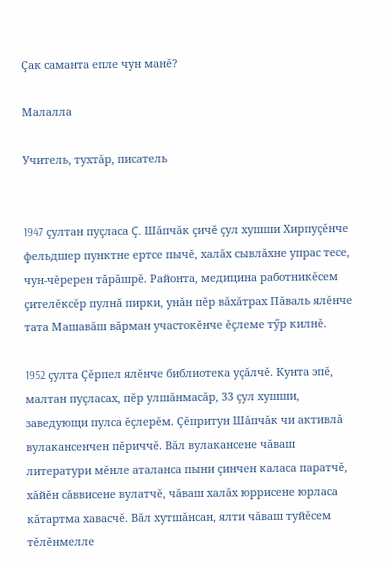Çак саманта епле чун манĕ?

Малалла

Учитель, тухтăр, писатель


1947 çултан пуçласа Ç. Шăпчăк çичĕ çул хушши Хирпуçĕнче фельдшер пунктне ертсе пычĕ, халăх сывлăхне упрас тесе, чун-чĕререн тăрăшрĕ. Районта, медицина работникĕсем çителĕксĕр пулнă пирки, унăн пĕр вăхăтрах Пăваль ялĕнче тата Машавăш вăрман участокĕнче ĕçлеме тӳр килнĕ.

1952 çулта Çĕрпел ялĕнче библиотека уçăлчĕ. Кунта эпĕ, малтан пуçласах, пĕр улшăнмасăр, 33 çул хушши, заведующи пулса ĕçлерĕм. Çĕпритун Шăпчăк чи активлă вулакансенчен пĕриччĕ. Вăл вулакансене чăваш литератури мĕнле аталанса пыни çинчен каласа паратчĕ, хăйĕн сăввисене вулатчĕ, чăваш халăх юррисене юрласа кăтартма хавасчĕ. Вăл хутшăнсан, ялти чăваш туйĕсем тĕлĕнмелле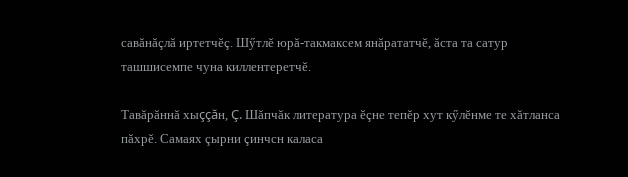савăнăçлă иртетчĕç. Шӳтлĕ юрă-такмаксем янăрататчĕ, ăста та сатур ташшисемпе чуна киллентеретчĕ.

Тавăрăннă хыççăн, Ç. Шăпчăк литература ĕçне тепĕр хут кӳлĕнме те хăтланса пăхрĕ. Самаях çырни çинчсн каласа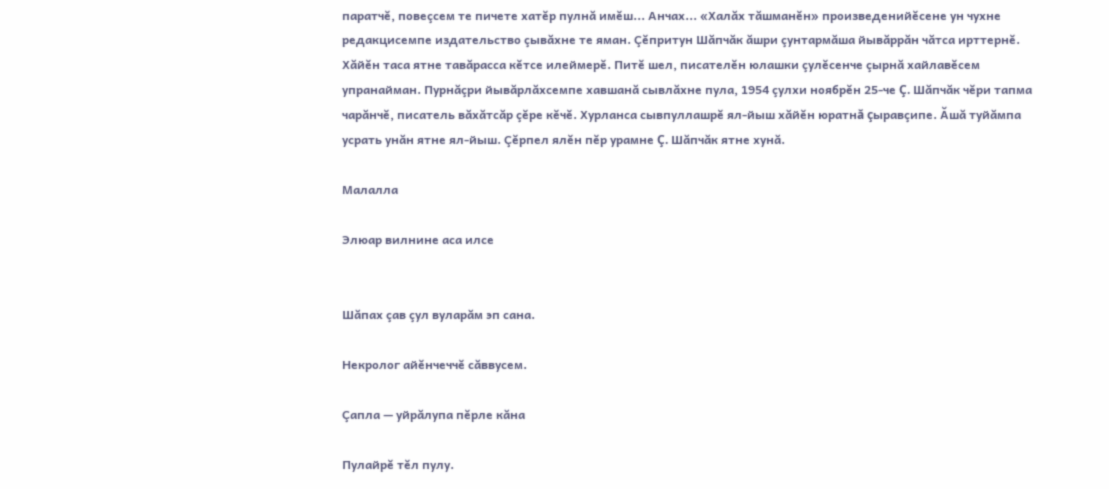паратчĕ, повеçсем те пичете хатĕр пулнă имĕш... Анчах... «Халăх тăшманĕн» произведенийĕсене ун чухне редакцисемпе издательство çывăхне те яман. Çĕпритун Шăпчăк ăшри çунтармăша йывăррăн чăтса ирттернĕ. Хăйĕн таса ятне тавăрасса кĕтсе илеймерĕ. Питĕ шел, писателĕн юлашки çулĕсенче çырнă хайлавĕсем упранайман. Пурнăçри йывăрлăхсемпе хавшанă сывлăхне пула, 1954 çулхи ноябрĕн 25-че Ç. Шăпчăк чĕри тапма чарăнчĕ, писатель вăхăтсăр çĕре кĕчĕ. Хурланса сывпуллашрĕ ял-йыш хăйĕн юратнă çыравçипе. Ăшă туйăмпа усрать унăн ятне ял-йыш. Çĕрпел ялĕн пĕр урамне Ç. Шăпчăк ятне хунă.

Малалла

Элюар вилнине аса илсе


Шăпах çав çул вуларăм эп сана.

Некролог айĕнчеччĕ сăввусем.

Çапла — уйрăлупа пĕрле кăна

Пулайрĕ тĕл пулу.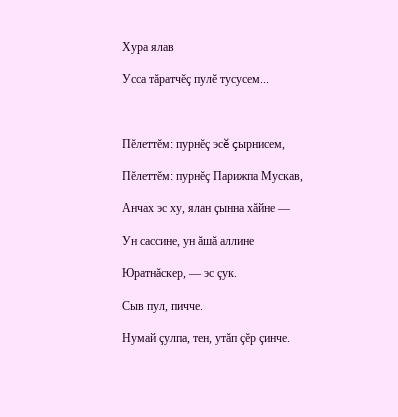Хура ялав

Усса тăратчĕç пулĕ тусусем...



Пĕлеттĕм: пурнĕç эсĕ çырнисем,

Пĕлеттĕм: пурнĕç Парижпа Мускав,

Анчах эс ху, ялан çынна хăйне —

Ун сассине, ун ăшă аллине

Юратнăскер, — эс çук.

Сыв пул, пичче.

Нумай çулпа, тен, утăп çĕр çинче.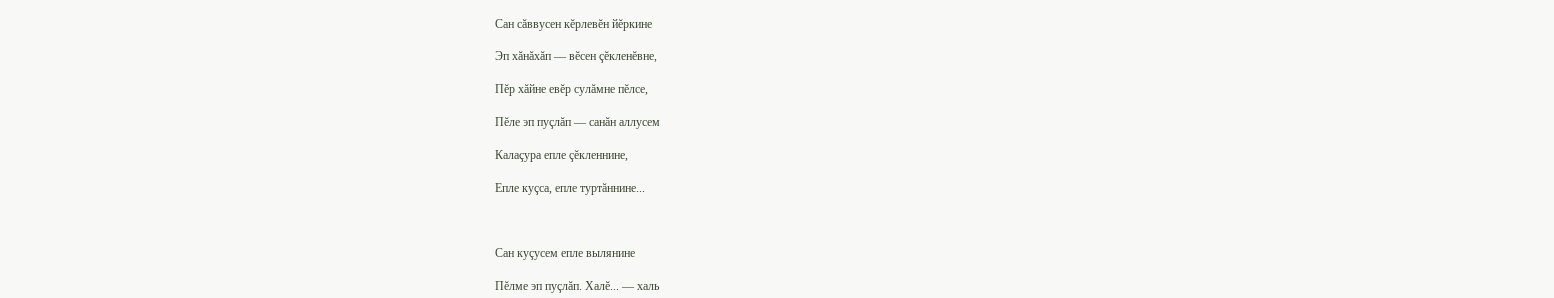Сан сăввусен кĕрлевĕн йĕркине

Эп хăнăхăп — вĕсен çĕкленĕвне,

Пĕр хăйне евĕр сулăмне пĕлсе,

Пĕле эп пуçлăп — санăн аллусем

Калаçура епле çĕкленнине,

Епле куçса, епле туртăннине...



Сан куçусем епле вылянине

Пĕлме эп пуçлăп. Халĕ... — халь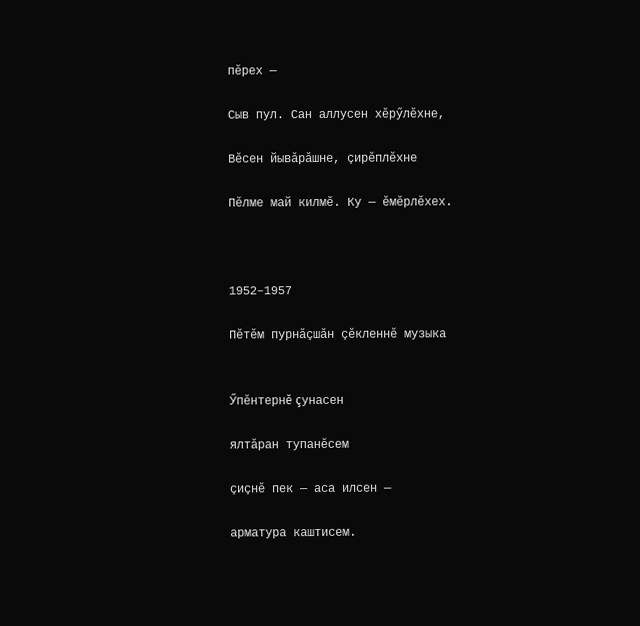пĕрех —

Сыв пул. Сан аллусен хĕрӳлĕхне,

Вĕсен йывăрăшне, çирĕплĕхне

Пĕлме май килмĕ. Ку — ĕмĕрлĕхех.



1952–1957

Пĕтĕм пурнăçшăн çĕкленнĕ музыка


Ӳпĕнтернĕ çунасен

ялтăран тупанĕсем

çиçнĕ пек — аса илсен —

арматура каштисем.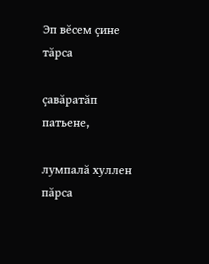Эп вĕсем çине тăрса

çавăратăп патьене,

лумпалă хуллен пăрса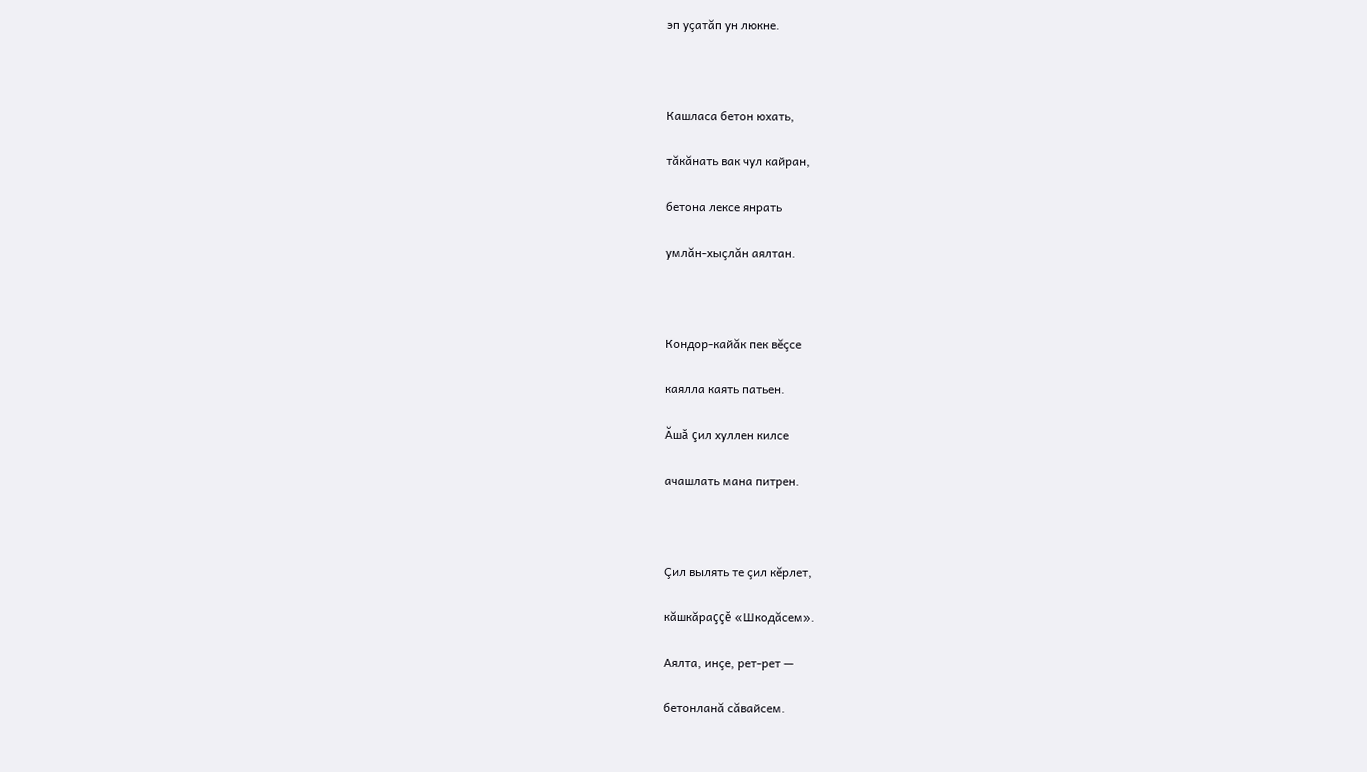эп уçатăп ун люкне.



Кашласа бетон юхать,

тăкăнать вак чул кайран,

бетона лексе янрать

умлăн-хыçлăн аялтан.



Кондор-кайăк пек вĕçсе

каялла каять патьен.

Ăшă çил хуллен килсе

ачашлать мана питрен.



Çил вылять те çил кĕрлет,

кăшкăраççĕ «Шкодăсем».

Аялта, инçе, рет-рет —

бетонланă сăвайсем.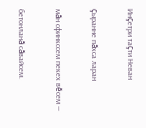Инçетри таçти Неван

çыранне пăхса ларан

мăн сфинкссем пекех вĕсем —

бетонланă сăвайсем.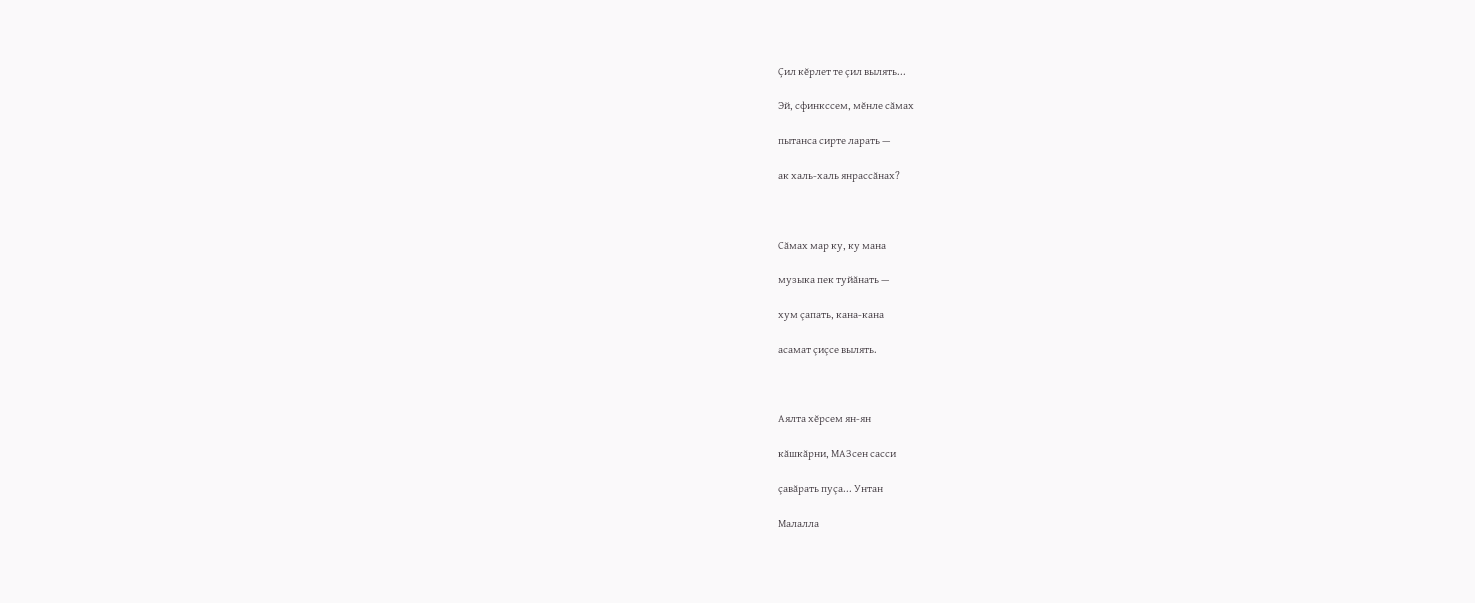Çил кĕрлет те çил вылять...

Эй, сфинкссем, мĕнле сăмах

пытанса сирте ларать —

ак халь-халь янрассăнах?



Сăмах мар ку, ку мана

музыка пек туйăнать —

хум çапать, кана-кана

асамат çиçсе вылять.



Аялта хĕрсем ян-ян

кăшкăрни, МАЗсен сасси

çавăрать пуçа... Унтан

Малалла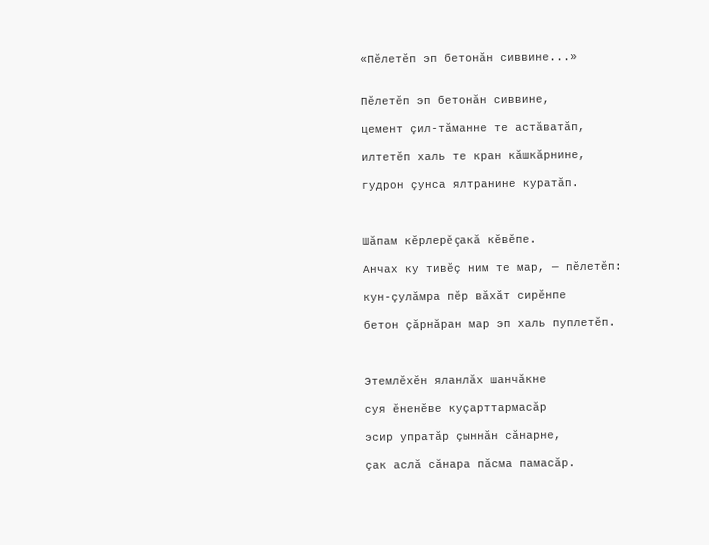«Пĕлетĕп эп бетонăн сиввине...»


Пĕлетĕп эп бетонăн сиввине,

цемент çил-тăманне те астăватăп,

илтетĕп халь те кран кăшкăрнине,

гудрон çунса ялтранине куратăп.



Шăпам кĕрлерĕ çакă кĕвĕпе.

Анчах ку тивĕç ним те мар, — пĕлетĕп:

кун-çулăмра пĕр вăхăт сирĕнпе

бетон çăрнăран мар эп халь пуплетĕп.



Этемлĕхĕн яланлăх шанчăкне

суя ĕненĕве куçарттармасăр

эсир упратăр çыннăн сăнарне,

çак аслă сăнара пăсма памасăр.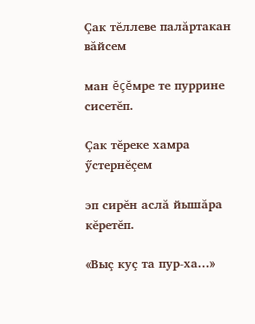Çак тĕллеве палăртакан вăйсем

ман ĕçĕмре те пуррине сисетĕп.

Çак тĕреке хамра ӳстернĕçем

эп сирĕн аслă йышăра кĕретĕп.

«Выç куç та пур-ха...»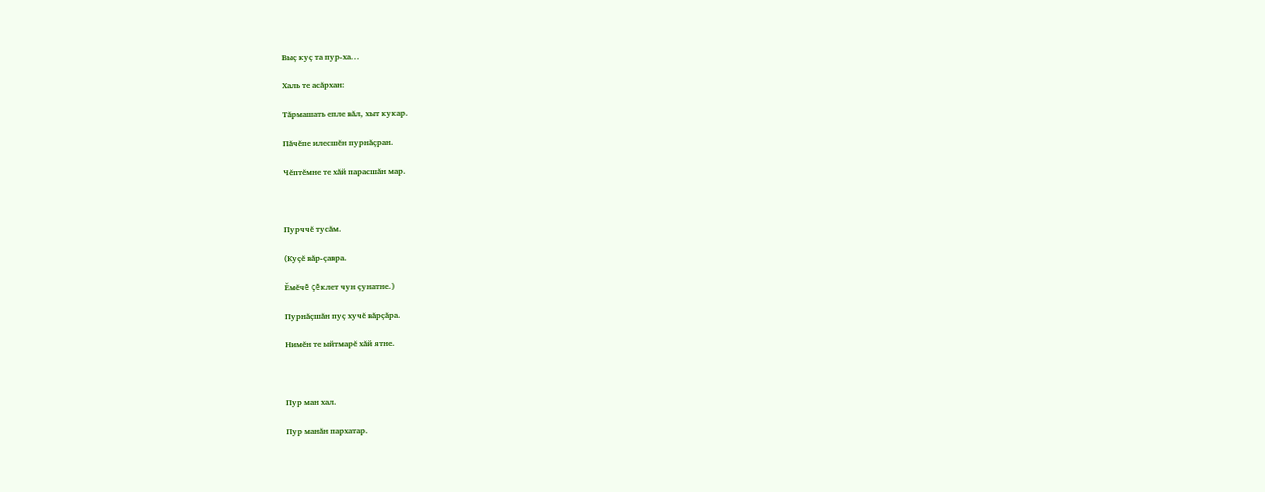Выç куç та пур-ха...

Халь те асăрхан:

Тăрмашать епле вăл, хыт кукар.

Пăчĕпе илесшĕн пурнăçран.

Чĕптĕмне те хăй парасшăн мар.



Пурччĕ тусăм.

(Куçĕ вăр-çавра.

Ĕмĕчĕ çĕклет чун çунатне.)

Пурнăçшăн пуç хучĕ вăрçăра.

Нимĕн те ыйтмарĕ хăй ятне.



Пур ман хал.

Пур манăн пархатар.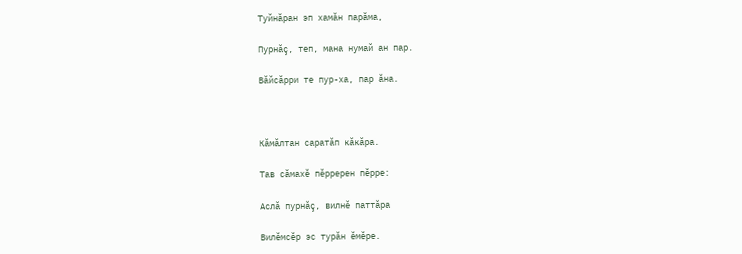Туйнăран эп хамăн парăма,

Пурнăç, теп, мана нумай ан пар.

Вăйсăрри те пур-ха, пар ăна.



Кăмăлтан саратăп кăкăра.

Тав сăмахĕ пĕрререн пĕрре:

Аслă пурнăç, вилнĕ паттăра

Вилĕмсĕр эс турăн ĕмĕре.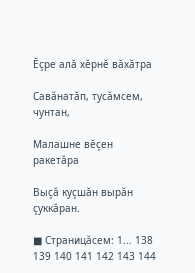Ĕçре алă хĕрнĕ вăхăтра

Савăнатăп, тусăмсем, чунтан,

Малашне вĕçен ракетăра

Выçă куçшăн вырăн çуккăран.

■ Страницăсем: 1... 138 139 140 141 142 143 144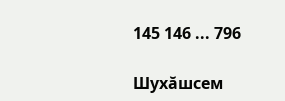145 146 ... 796

Шухăшсем